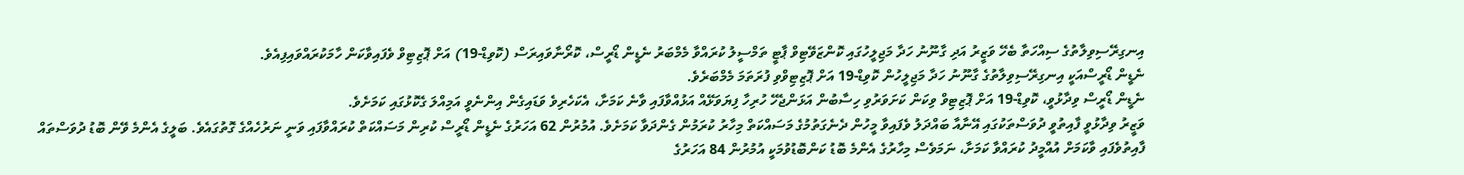އިނގިރޭސިވިލާތުގެ ސިއްހަތާ ބެހޭ ވަޒީރު އަދި ގާނޫނު ހަދާ މަޖިލީހުގައި ކޮންޒަވޭޓިވް ޕާޓީ ތަމްސީލު ކުރައްވާ މެމްބަރު ނެޑީން ޑޯރީސް، ކޮރޯނާވައިރަސް (ކޮވިޑް-19) އަށް ޕޮޒިޓިވް ވެފައިވާކަން ހާމަކުރައްވައިފިއެވެ.
ނެޑީން ޑޯރީސްއަކީ އިނގިރޭސިވިލާތުގެ ގާނޫނު ހަދާ މަޖިލީހުން ކޮވިޑް-19 އަށް ޕޮޒިޓިވްވި ފުރަތަމަ މެމްބަރެވެ.
ނެޑީން ޑޯރީސް ވިދާޅުވީ، ކޮވިޑް-19 އަށް ޕޮޒިޓިވް ވިކަން ކަށަވަރުވި ހިސާބުން އަޅަންޖެހޭ ހުރިހާ ފިޔަވަޅޭއް އަޅުއްވާފައި ވާނެ ކަމަށާ، އެކަހެރިވެ ވަޑައިގެން އިންނެވީ އަމިއްލަ ގެކޮޅުގައި ކަމަށެވެ.
ވަޒީރު ވިދާޅުވީ ފާއިތުވީ ދުވަސްތަކުގައި އޭނާއާ ބައްދަލު ވެފައިވާ މީހުން ދެނެގަތުމުގެ މަސައްކަތް މިހާރު ކުރަމުން ގެންދަވާ ކަމަށެވެ. އުމުރުން 62 އަހަރުގެ ނެޑީން ޑޯރީސް ކުރިން މަސައްކަތް ކުރައްވާފައި ވަނީ ނަރުހެއްގެ ގޮތުގައެވެ. ބަލީގެ އެންމެ ވޭން ބޮޑު ދުވަސްތައް ފާއިތުވެފައި ވާކަމަށް އުއްމީދު ކުރައްވާ ކަމަށާ، ނަމަވެސް މިހާރުގެ އެންމެ ބޮޑު ކަންބޮޑުވުމަކީ އުމުރުން 84 އަހަރުގެ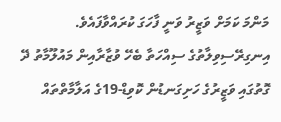މަންމަ ކަމަށް ވަޒީރު ވަނީ ފާހަގަ ކުރައްވާފައެވެ.
އިނގިރޭސިވިލާތުގެ ސިއްހަތާ ބެހޭ ވުޒާރާއިން މައުލޫމާތު ދޭ ގޮތުގައި ވަޒީރުގެ ހަށިގަނޑުން ކޮވިޑް-19ގެ އަލާމާތްތައް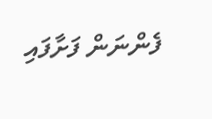ފެންނަން ފަށާފައި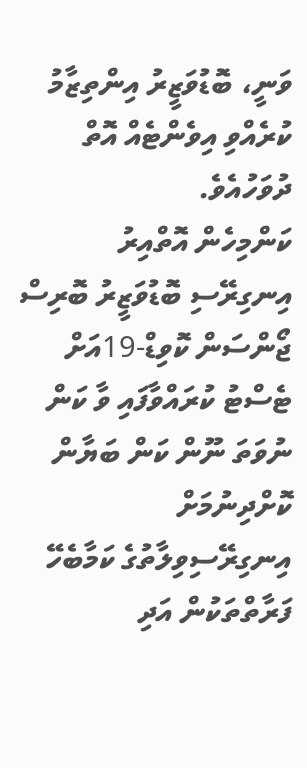ވަނީ، ބޮޑުވަޒީރު އިންތިޒާމު ކުރެއްވި އިވެންޓެއް އޮތް ދުވަހުއެވެ.
ކަންމިހެން އޮތްއިރު އިނގިރޭސި ބޮޑުވަޒީރު ބޮރިސް ޖޯންސަން ކޮވިޑް-19އަށް ޓެސްޓު ކުރައްވާފައި ވާ ކަން ނުވަތަ ނޫން ކަން ބަޔާން ކޮށްދިނުމަށް އިނގިރޭސިވިލާތުގެ ކަމާބެހޭ ފަރާތްތަކުން އަދި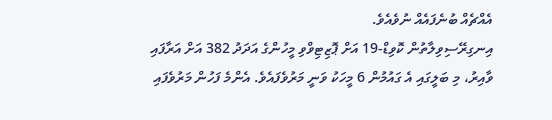އެއްޗެއް ބުނެފައެއް ނުވެއެވެ.
އިނގިރޭސިވިލާތުން ކޮވިޑް-19 އަށް ޕޮޒިޓިވްވި މީހުންގެ އަދަދު 382 އަށް އަރާފައި ވާއިރު، މި ބަލީގައި އެ ގައުމުން 6 މީހަކު ވަނީ މަރުވެފައެވެ. އެންމެ ފަހުން މަރުވެފައި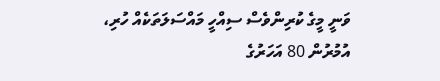ވަނީ މީގެ ކުރިންވެސް ސިއްހީ މައްސަލަތަކެއް ހުރި، އުމުރުން 80 އަހަރުގެ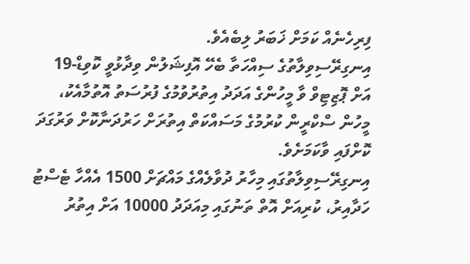ފިރިހެނެއް ކަމަށް ޚަބަރު ލިބެއެވެ.
އިނގިރޭސިވިލާތުގެ ސިއްހަތާ ބެހޭ އޮފިޝަލުން ވިދާޅުވީ ކޮވިޑް-19 އަށް ޕޮޒިޓިވް ވާ މީހުންގެ އަދަދު އިތުރުވުމުގެ ފުރުސަތު އޮތުމާއެކު، މީހުން ސްކްރީން ކުރުމުގެ މަސައްކަތް އިތުރަށް ހަރުދަނާކޮށް ވަރުގަދަ ކޮށްފައި ވާކަމަށެވެ.
އިނގިރޭސިވިލާތުގައި މިހާރު ދުވާލެއްގެ މައްޗަށް 1500 އެއްހާ ޓެސްޓު ހަދާއިރު، ކުރިއަށް އޮތް ތަނުގައި މިއަދަދު 10000 އަށް އިތުރު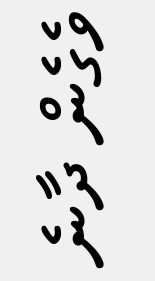ވެގެން ދާނެ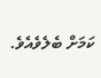ކަމަށް ބެލެވެއެވެ.